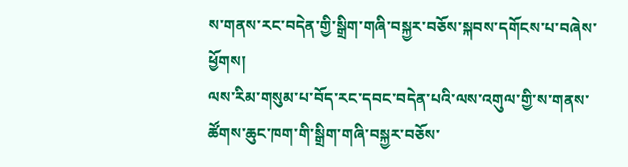ས་གནས་རང་བདེན་གྱི་སྒྲིག་གཞི་བསྐྱར་བཅོས་སྐབས་དགོངས་པ་བཞེས་ཕྱོགས།
ལས་རིམ་གསུམ་པ་བོད་རང་དབང་བདེན་པའི་ལས་འགུལ་གྱི་ས་གནས་ཚོགས་ཆུང་ཁག་གི་སྒྲིག་གཞི་བསྐྱར་བཅོས་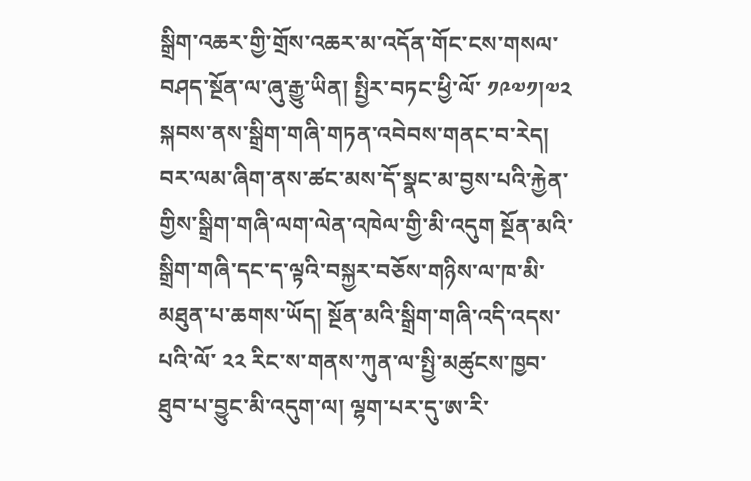སྒྲིག་འཆར་གྱི་གྲོས་འཆར་མ་འདོན་གོང་ངས་གསལ་བཤད་སྔོན་ལ་ཞུ་རྒྱུ་ཡིན། སྤྱིར་བཏང་ཕྱི་ལོ་ ༡༩༧༡།༧༢ སྐབས་ནས་སྒྲིག་གཞི་གཏན་འབེབས་གནང་བ་རེད། བར་ལམ་ཞིག་ནས་ཚང་མས་དོ་སྣང་མ་བྱས་པའི་རྐྱེན་གྱིས་སྒྲིག་གཞི་ལག་ལེན་འཁེལ་གྱི་མི་འདུག སྔོན་མའི་སྒྲིག་གཞི་དང་ད་ལྟའི་བསྐྱར་བཅོས་གཉིས་ལ་ཁ་མི་མཐུན་པ་ཆགས་ཡོད། སྔོན་མའི་སྒྲིག་གཞི་འདི་འདས་པའི་ལོ་ ༢༢ རིང་ས་གནས་ཀུན་ལ་སྤྱི་མཚུངས་ཁྱབ་ཐུབ་པ་བྱུང་མི་འདུག་ལ། ལྷག་པར་དུ་ཨ་རི་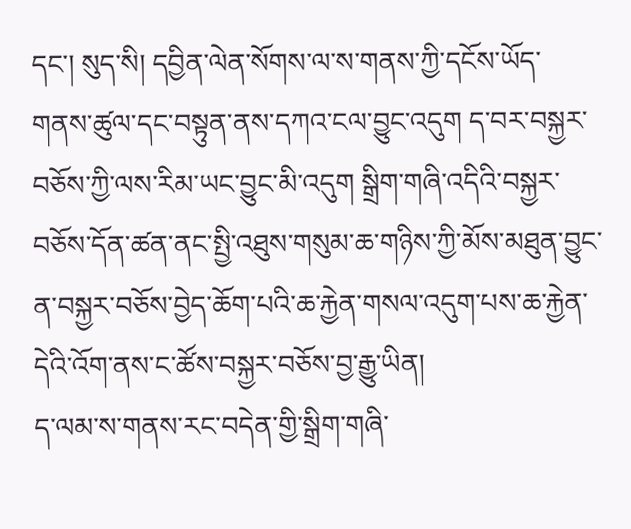དང་། སུད་སི། དབྱིན་ལེན་སོགས་ལ་ས་གནས་ཀྱི་དངོས་ཡོད་གནས་ཚུལ་དང་བསྟུན་ནས་དཀའ་ངལ་བྱུང་འདུག ད་བར་བསྐྱར་བཅོས་ཀྱི་ལས་རིམ་ཡང་བྱུང་མི་འདུག སྒྲིག་གཞི་འདིའི་བསྐྱར་བཅོས་དོན་ཚན་ནང་སྤྱི་འཐུས་གསུམ་ཆ་གཉིས་ཀྱི་མོས་མཐུན་བྱུང་ན་བསྐྱར་བཅོས་བྱེད་ཆོག་པའི་ཆ་རྐྱེན་གསལ་འདུག་པས་ཆ་རྐྱེན་དེའི་འོག་ནས་ང་ཚོས་བསྐྱར་བཅོས་བྱ་རྒྱུ་ཡིན།
ད་ལམ་ས་གནས་རང་བདེན་གྱི་སྒྲིག་གཞི་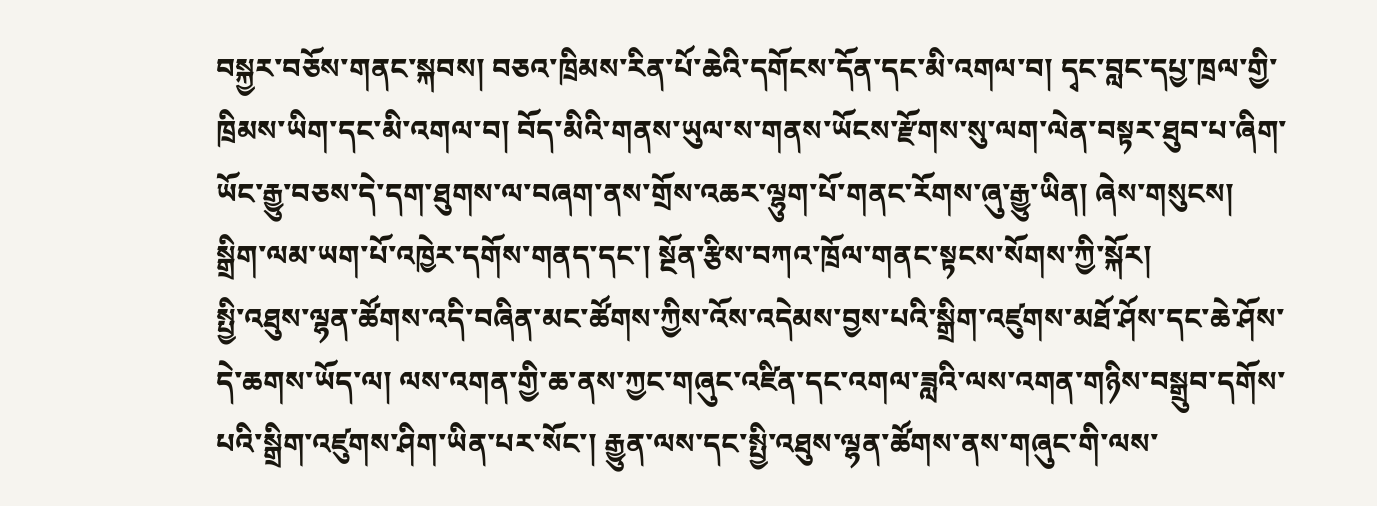བསྐྱར་བཅོས་གནང་སྐབས། བཅའ་ཁྲིམས་རིན་པོ་ཆེའི་དགོངས་དོན་དང་མི་འགལ་བ། དྭང་བླང་དཔྱ་ཁྲལ་གྱི་ཁྲིམས་ཡིག་དང་མི་འགལ་བ། བོད་མིའི་གནས་ཡུལ་ས་གནས་ཡོངས་རྫོགས་སུ་ལག་ལེན་བསྟར་ཐུབ་པ་ཞིག་ཡོང་རྒྱུ་བཅས་དེ་དག་ཐུགས་ལ་བཞག་ནས་གྲོས་འཆར་ལྷུག་པོ་གནང་རོགས་ཞུ་རྒྱུ་ཡིན། ཞེས་གསུངས།
སྒྲིག་ལམ་ཡག་པོ་འཁྱེར་དགོས་གནད་དང་། སྔོན་རྩིས་བཀའ་ཁྲོལ་གནང་སྟངས་སོགས་ཀྱི་སྐོར།
སྤྱི་འཐུས་ལྷན་ཚོགས་འདི་བཞིན་མང་ཚོགས་ཀྱིས་འོས་འདེམས་བྱས་པའི་སྒྲིག་འཛུགས་མཐོ་ཤོས་དང་ཆེ་ཤོས་དེ་ཆགས་ཡོད་ལ། ལས་འགན་གྱི་ཆ་ནས་ཀྱང་གཞུང་འཛིན་དང་འགལ་ཟླའི་ལས་འགན་གཉིས་བསྒྲུབ་དགོས་པའི་སྒྲིག་འཛུགས་ཤིག་ཡིན་པར་སོང་། རྒྱུན་ལས་དང་སྤྱི་འཐུས་ལྷན་ཚོགས་ནས་གཞུང་གི་ལས་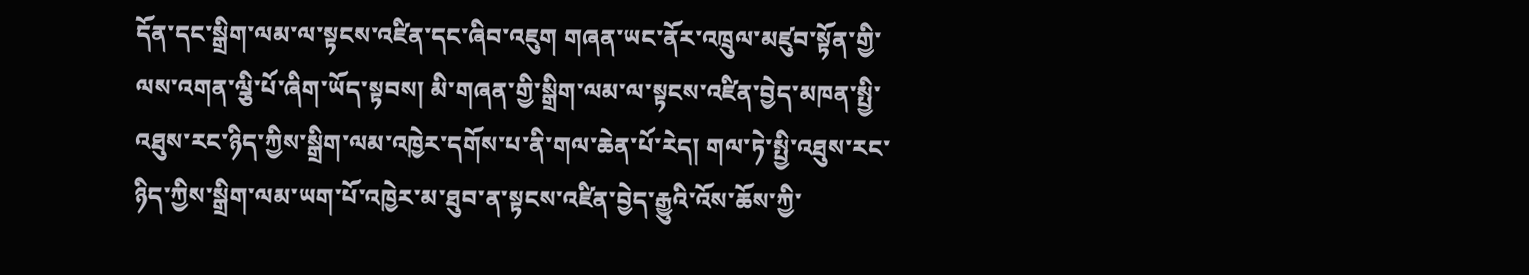དོན་དང་སྒྲིག་ལམ་ལ་སྟངས་འཛིན་དང་ཞིབ་འཇུག གཞན་ཡང་ནོར་འཁྲུལ་མཛུབ་སྟོན་གྱི་ལས་འགན་ལྕི་པོ་ཞིག་ཡོད་སྟབས། མི་གཞན་གྱི་སྒྲིག་ལམ་ལ་སྟངས་འཛིན་བྱེད་མཁན་སྤྱི་འཐུས་རང་ཉིད་ཀྱིས་སྒྲིག་ལམ་འཁྱེར་དགོས་པ་ནི་གལ་ཆེན་པོ་རེད། གལ་ཏེ་སྤྱི་འཐུས་རང་ཉིད་ཀྱིས་སྒྲིག་ལམ་ཡག་པོ་འཁྱེར་མ་ཐུབ་ན་སྟངས་འཛིན་བྱེད་རྒྱུའི་འོས་ཆོས་ཀྱི་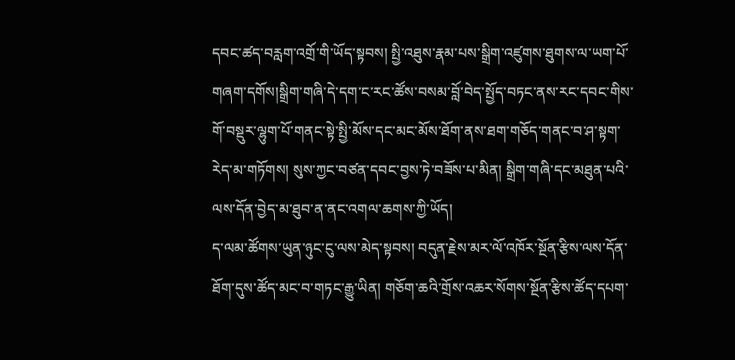དབང་ཚད་བརླག་འགྲོ་གི་ཡོད་སྟབས། སྤྱི་འཐུས་རྣམ་པས་སྒྲིག་འཛུགས་ཐུགས་ལ་ཡག་པོ་གཞག་དགོས།སྒྲིག་གཞི་དེ་དག་ང་རང་ཚོས་བསམ་བློ་བེད་སྤྱོད་བཏང་ནས་རང་དབང་གིས་གོ་བསྡུར་ལྷུག་པོ་གནང་སྟེ་སྤྱི་མོས་དང་མང་མོས་ཐོག་ནས་ཐག་གཅོད་གནང་བ་ཤ་སྟག་རེད་མ་གཏོགས། སུས་ཀྱང་བཙན་དབང་བྱས་ཏེ་བཟོས་པ་མིན། སྒྲིག་གཞི་དང་མཐུན་པའི་ལས་དོན་བྱེད་མ་ཐུབ་ན་ནང་འགལ་ཆགས་ཀྱི་ཡོད།
ད་ལམ་ཚོགས་ཡུན་ཉུང་ངུ་ལས་མེད་སྟབས། བདུན་རྗེས་མར་ལོ་འཁོར་སྔོན་རྩིས་ལས་དོན་ཐོག་དུས་ཚོད་མང་བ་གཏང་རྒྱུ་ཡིན། གཅོག་ཆའི་གྲོས་འཆར་སོགས་སྔོན་རྩིས་ཚོད་དཔག་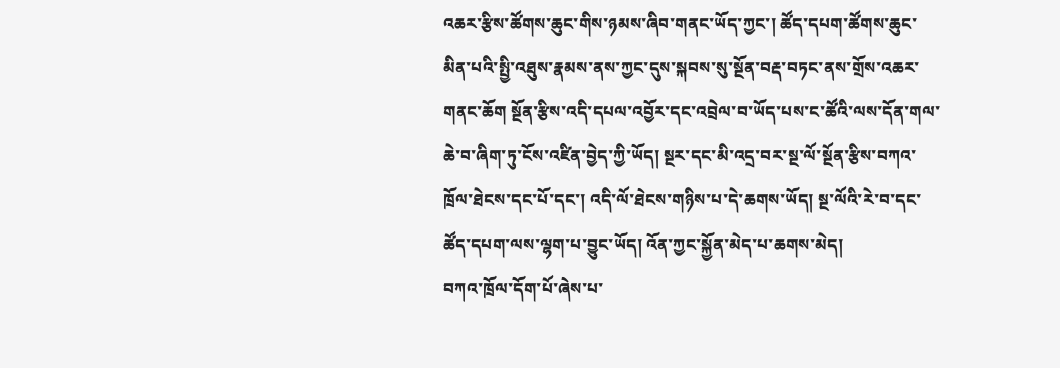འཆར་རྩིས་ཚོགས་ཆུང་གིས་ཉམས་ཞིབ་གནང་ཡོད་ཀྱང་། ཚོད་དཔག་ཚོགས་ཆུང་མིན་པའི་སྤྱི་འཐུས་རྣམས་ནས་ཀྱང་དུས་སྐབས་སུ་སྔོན་བརྡ་བཏང་ནས་གྲོས་འཆར་གནང་ཆོག སྔོན་རྩིས་འདི་དཔལ་འབྱོར་དང་འབྲེལ་བ་ཡོད་པས་ང་ཚོའི་ལས་དོན་གལ་ཆེ་བ་ཞིག་ཏུ་ངོས་འཛིན་བྱེད་ཀྱི་ཡོད། སྔར་དང་མི་འདྲ་བར་སྔ་ལོ་སྔོན་རྩིས་བཀའ་ཁྲོལ་ཐེངས་དང་པོ་དང་། འདི་ལོ་ཐེངས་གཉིས་པ་དེ་ཆགས་ཡོད། སྔ་ལོའི་རེ་བ་དང་ཚོད་དཔག་ལས་ལྷག་པ་བྱུང་ཡོད། འོན་ཀྱང་སྐྱོན་མེད་པ་ཆགས་མེད།
བཀའ་ཁྲོལ་དོག་པོ་ཞེས་པ་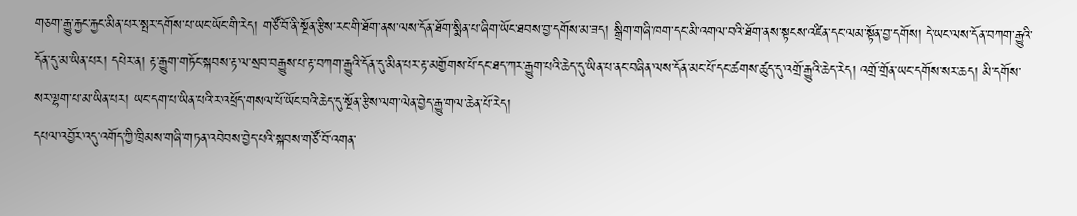གཅག་རྒྱུ་རྐྱང་རྐྱང་མིན་པར་སྤར་དགོས་པ་ཡང་ཡོང་གི་རེད། གཙོ་བོ་ནི་སྔོན་རྩིས་རང་གི་ཐོག་ནས་ལས་དོན་ཐོག་སྨིན་པ་ཞིག་ཡོང་ཐབས་བྱ་དགོས་མ་ཟད། སྒྲིག་གཞི་ཁག་དང་མི་འགལ་བའི་ཐོག་ནས་སྟངས་འཛིན་དང་ལམ་སྟོན་བྱ་དགོས། དེ་ཡང་ལས་དོན་བཀག་རྒྱུའི་དོན་དུ་མ་ཡིན་པར། དཔེར་ན། རྟ་རྒྱུག་གཏོང་སྐབས་རྟ་ལ་སྲབ་བརྒྱུས་པ་རྟ་བཀག་རྒྱུའི་དོན་དུ་མིན་པར་རྟ་མགྱོགས་པོ་དང་ཐད་ཀར་རྒྱུག་པའི་ཆེད་དུ་ཡིན་པ་ནང་བཞིན་ལས་དོན་མང་པོ་དང་ཚགས་ཚུད་དུ་འགྲོ་རྒྱུའི་ཆེད་རེད། འགྲོ་གྲོན་ཡང་དགོས་སར་ཆད། མི་དགོས་སར་ལྷག་པ་མ་ཡིན་པར། ཡང་དག་པ་ཡིན་པའི་ར་འཕྲོད་གསལ་པོ་ཡོང་བའི་ཆེད་དུ་སྔོན་རྩིས་ལག་ལེན་བྱེད་རྒྱུ་གལ་ཆེན་པོ་རེད།
དཔལ་འབྱོར་འདུ་འགོད་ཀྱི་ཁྲིམས་གཞི་གཏན་འབེབས་བྱེད་པའི་སྐབས་གཙོ་བོ་འགན་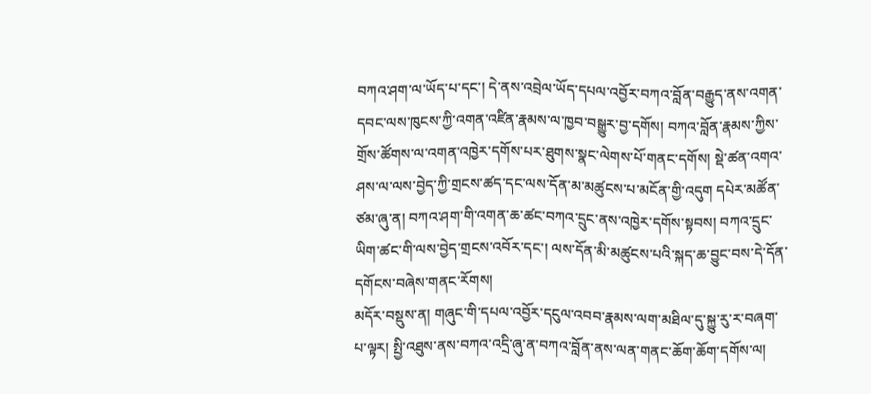བཀའ་ཤག་ལ་ཡོད་པ་དང་། དེ་ནས་འབྲེལ་ཡོད་དཔལ་འབྱོར་བཀའ་བློན་བརྒྱུད་ནས་འགན་དབང་ལས་ཁུངས་ཀྱི་འགན་འཛིན་རྣམས་ལ་ཁྱབ་བསྒྱུར་བྱ་དགོས། བཀའ་བློན་རྣམས་ཀྱིས་གྲོས་ཚོགས་ལ་འགན་འཁྱེར་དགོས་པར་ཐུགས་སྣང་ལེགས་པོ་གནང་དགོས། སྡེ་ཚན་འགའ་ཤས་ལ་ལས་བྱེད་ཀྱི་གྲངས་ཚད་དང་ལས་དོན་མ་མཚུངས་པ་མངོན་གྱི་འདུག དཔེར་མཚོན་ཙམ་ཞུ་ན། བཀའ་ཤག་གི་འགན་ཆ་ཚང་བཀའ་དྲུང་ནས་འཁྱེར་དགོས་སྟབས། བཀའ་དྲུང་ཡིག་ཚང་གི་ལས་བྱེད་གྲངས་འབོར་དང་། ལས་དོན་མི་མཚུངས་པའི་སྐད་ཆ་བྱུང་བས་དེ་དོན་དགོངས་བཞེས་གནང་རོགས།
མདོར་བསྡུས་ན། གཞུང་གི་དཔལ་འབྱོར་དངུལ་འབབ་རྣམས་ལག་མཐིལ་དུ་སྐྱུ་རུ་ར་བཞག་པ་ལྟར། སྤྱི་འཐུས་ནས་བཀའ་འདྲི་ཞུ་ན་བཀའ་བློན་ནས་ལན་གནང་ཆོག་ཆོག་དགོས་ལ།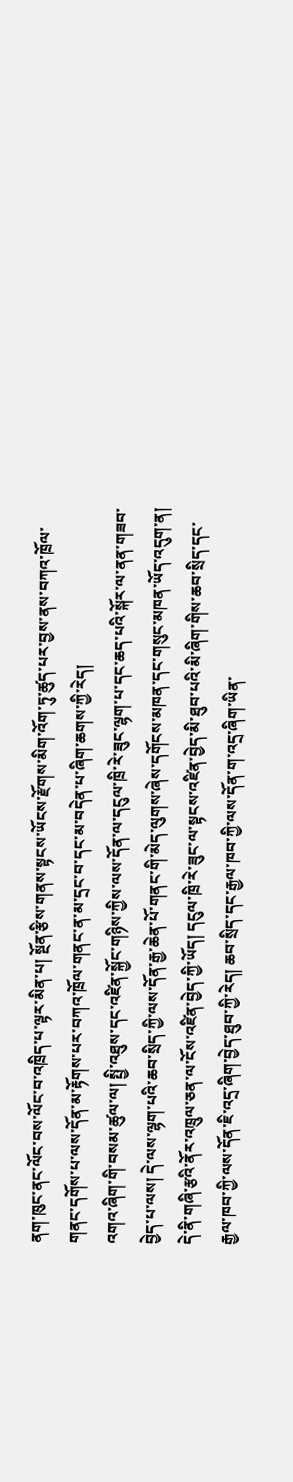ནག་ཁུང་ནང་ལོང་བས་ལོང་བ་འཁྲིད་པ་ལྟར་མིན་པ། སྔོན་རྩིས་གནས་སྟངས་ཡོངས་རྫོགས་མིག་འོག་ཏུ་ཚུད་པར་བྱས་ནས་བཀའ་ཁྲོལ་གནང་དགོས་པ་ལས་དོན་མ་རྟོགས་པར་བཀའ་ཁྲོལ་གནང་ན་མ་དྲང་བ་དང་མ་བདེན་པ་ཞིག་ཆགས་ཀྱི་རེད།
འགའ་ཞིག་གི་བསམ་ཚུལ་ལ། སྤྱི་འཐུས་དང་འཛིན་སྐྱོང་གཉིས་ཀྱིས་ལས་དོན་ལ་དངུལ་ཁྲི་རེ་ཟུང་ལྷག་པ་དང་ཆད་པའི་སྐོར་ལ་ནན་གཟབ་བྱེད་པ་ལས། དེ་ལས་ལྷག་པའི་ཆབ་སྲིད་ཀྱི་ལས་དོན་རྒྱ་ཆེན་པོ་གནང་གི་མེད་ལུགས་ཞེས་དགོངས་མཁན་དང་གསུང་མཁན་ཡོད་འདུག་ན། དེ་ནི་གཞི་རྩའི་ནོར་འཁྲུལ་ཅན་ལ་ངོས་འཛིན་བྱེད་ཀྱི་ཡོད། དངུལ་ཁྲི་རེ་ཟུང་ལ་སྟངས་འཛིན་བྱེད་མི་ཐུབ་པའི་མི་ཞིག་གིས་ཆབ་སྲིད་དང་རྒྱལ་ཁབ་ཀྱི་ལས་དོན་ཇི་འདྲ་ཞིག་བྱེད་ཐུབ་ཀྱི་རེད། ཆབ་སྲིད་དང་རྒྱལ་ཁབ་ཀྱི་ལས་དོན་ག་འདྲ་ཞིག་ཡིན་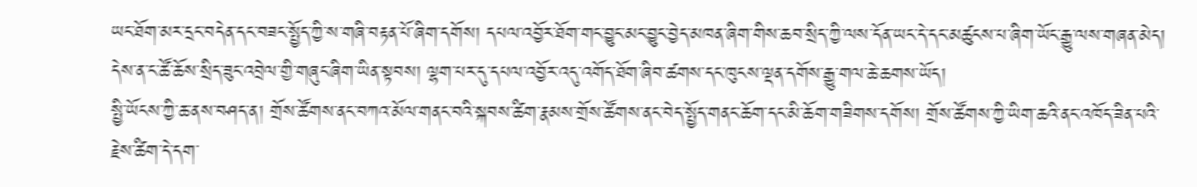ཡང་ཐོག་མར་དྲང་བདེན་དང་བཟང་སྤྱོད་ཀྱི་ས་གཞི་བརྟན་པོ་ཞིག་དགོས། དཔལ་འབྱོར་ཐོག་གང་བྱུང་མང་བྱུང་བྱེད་མཁན་ཞིག་གིས་ཆབ་སྲིད་ཀྱི་ལས་དོན་ཡང་དེ་དང་མཚུངས་པ་ཞིག་ཡོང་རྒྱུ་ལས་གཞན་མེད། དེས་ན་ང་ཚོ་ཆོས་སྲིད་ཟུང་འབྲེལ་གྱི་གཞུང་ཞིག་ཡིན་སྟབས། ལྷག་པར་དུ་དཔལ་འབྱོར་འདུ་འགོད་ཐོག་ཞིབ་ཚགས་དང་ཁུངས་ལྡན་དགོས་རྒྱུ་གལ་ཆེ་ཆགས་ཡོད།
སྤྱི་ཡོངས་ཀྱི་ཆ་ནས་བཤད་ན། གྲོས་ཚོགས་ནང་བཀའ་མོལ་གནང་བའི་སྐབས་ཚིག་རྣམས་གྲོས་ཚོགས་ནང་བེད་སྤྱོད་གནང་ཆོག་དང་མི་ཆོག་གཟིགས་དགོས། གྲོས་ཚོགས་ཀྱི་ཡིག་ཆའི་ནང་འཁོད་ཟིན་པའི་རྗེས་ཚིག་དེ་དག་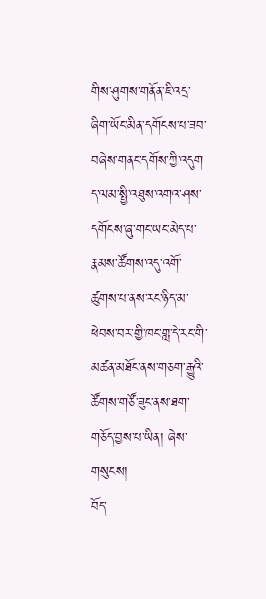གིས་ཤུགས་གནོན་ཇི་འདྲ་ཞིག་ཡོང་མིན་དགོངས་པ་ཟབ་བཞེས་གནང་དགོས་ཀྱི་འདུག
ད་ལམ་སྤྱི་འཐུས་འགའ་ཤས་དགོངས་ཞུ་གང་ཡང་མེད་པ་རྣམས་ཚོགས་འདུ་འགོ་ཚུགས་པ་ནས་རང་ཉིད་མ་ཕེབས་བར་གྱི་ཁང་གླ་དེ་རང་གི་མཚན་མཐོང་ནས་གཅག་རྒྱུའི་ཚོགས་གཙོ་ཟུང་ནས་ཐག་གཅོད་བྱས་པ་ཡིན། ཞེས་གསུངས།
བོད་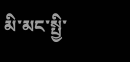མི་མང་སྤྱི་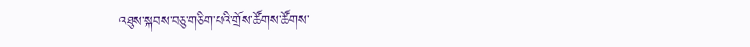འཐུས་སྐབས་བཅུ་གཅིག་པའི་གྲོས་ཚོགས་ཚོགས་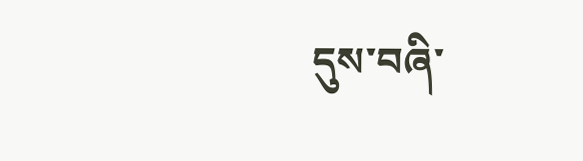དུས་བཞི་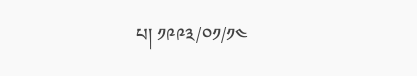པ། ༡༩༩༣/༠༡/༡༤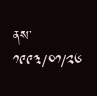ནས་ ༡༩༩༣/༠༡/༢༦